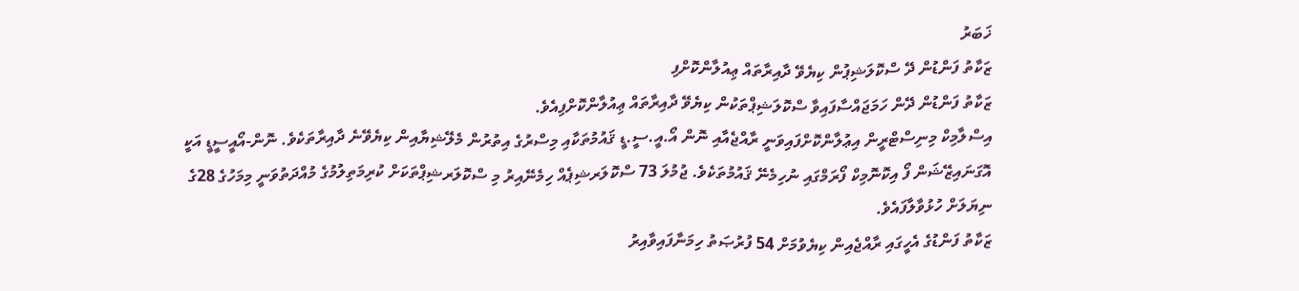ޚަބަރު
ޒަކާތު ފަންޑުން ދޭ ސްކޮލަޝިޕުން ކިޔެވޭ ދާއިރާތައް ޢިއުލާންކޮށްފި
ޒަކާތު ފަންޑުން ދޭން ހަމަޖައްސާފައިވާ ސްކޮލަޝިޕްތަކުން ކިޔެވޭ ދާއިރާތައް ޢިއުލާންކޮށްފިއެވެ.
އިސްލާމިކް މިނިސްޓްރީން އިޢުލާންކޮށްފައިވަނީ ރާއްޖެއާއި ނޮން އޯ.އީ.ސީ.ޑީ ޤައުމުތަކާއި މިސްރުގެ އިތުރުން މެލޭޝިޔާއިން ކިޔެވޭނެ ދާއިރާތަކެވެ. ނޮން-އޯއީސީޑީ އަކީ އޮގަނައިޒޭޝަން ފޯ އިކޮނޮމިކް ފޯރަމްގައި ނުހިމެނޭ ޤައުމުތަކެވެ. ޖުމުލަ 73 ސްކޮލަރޝިޕެއް ހިމެނޭއިރު މި ސްކޮލަރޝިޕްތަކަށް ކުރިމަތިލުމުގެ މުއްދަތުވަނީ މިމަހުގެ 28ގެ ނިޔަލަށް ހުޅުވާލާފައެވެ.
ޒަކާތު ފަންޑުގެ އެހީގައި ރާއްޖެއިން ކިޔެވުމަށް 54 ފުރުޞަތު ހިމަނާފައިވާއިރު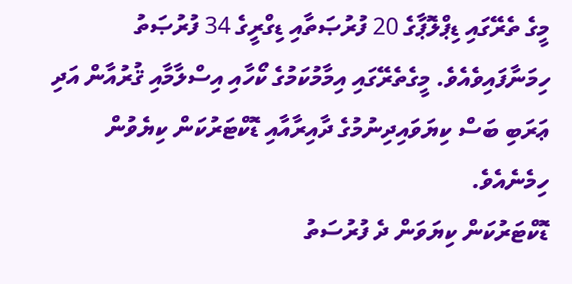މީގެ ތެރޭގައި ޑިޕްލޮޕާގެ 20 ފުރުޞަތާއި ޑިގްރީގެ 34 ފުރުޞަތު ހިމަނާފައިވެއެވެ. މީގެތެރޭގައި އިމާމުކަމުގެ ކޯހާއި އިސްލާމާއި ޤުރުއާން އަދި ޢަރަބި ބަސް ކިޔަވައިދިނުމުގެ ދާއިރާއާއި ޑޮކްޓަރުކަން ކިޔެވުން ހިމެނެއެވެ.
ޑޮކްޓަރުކަން ކިޔަވަން ދެ ފުރުސަތު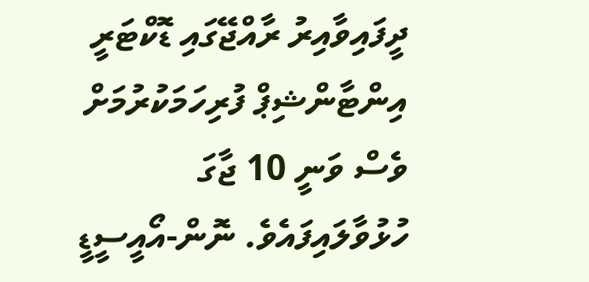ދީފައިވާއިރު ރާއްޖޭގައި ޑޮކްޓަރީ އިންޓާންޝިޕް ފުރިހަމަކުރުމަށް ވެސް ވަނީ 10 ޖާގަ ހުޅުވާލައިފައެވެ. ނޮން-އޯއީސީޑީ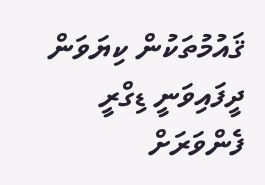ޤައުމުތަކުން ކިޔަވަން ދީފައިވަނީ ޑިގްރީ ފެންވަރަށް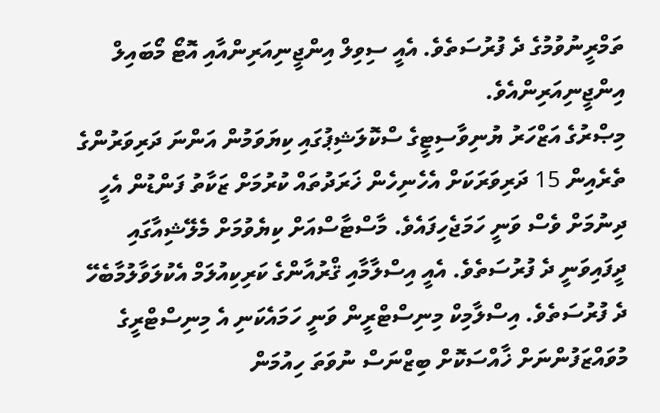ތަމްރީނުވުމުގެ ދެ ފުރުސަތެވެ. އެއީ ސިވިލް އިންޖީނިއަރިންއާއި އޮޓޯ މޯބައިލް އިންޖީނިއަރިންއެވެ.
މިޞްރުގެ އަޒްހަރު ޔުނިވާސިޓީގެ ސްކޮލަޝިޕުގައި ކިޔަވަމުން އަންނަ ދަރިވަރުންގެ ތެރެއިން 15 ދަރިވަރަކަށް އެހެނިހެން ޚަރަދުތައް ކުރުމަށް ޒަކާތު ފަންޑުން އެހީ ދިނުމަށް ވެސް ވަނީ ހަމަޖެހިފައެވެ. މާސްޓާސްއަށް ކިޔެވުމަށް މެލޭޝިއާގައި ދީފައިވަނީ ދެ ފުރުސަތެވެ. އެއީ އިސްލާމާއި ޤްރުއާންގެ ކަރިކިއުލަމް އެކުލަވާލުމާބެހޭ ދެ ފުރުސަތެވެ. އިސްލާމިކް މިނިސްޓްރީން ވަނީ ހަމައެކަނި އެ މިނިސްޓްރީގެ މުވައްޒަފުންނަށް ޚާއްސަކޮށް ބިޒްނަސް ނުވަތަ ހިއުމަން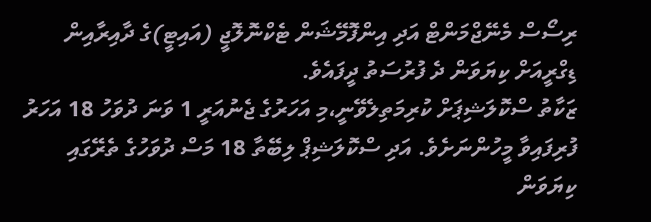ރިސޯސް މެނޭޖްމަންޓް އަދި އިންފޮމޭޝަން ޓެކްނޮލޮޖީ (އައިޓީ)ގެ ދާއިރާއިން ޑިގްރީއަށް ކިޔަވަން ދެ ފުރުސަތު ދީފައެވެ.
ޒަކާތު ސްކޮލަޝިޕަށް ކުރިމަތިލެވޭނީ،މި އަހަރުގެ ޖެނުއަރީ 1 ވަނަ ދުވަހު 18 އަހަރު ފުރިފައިވާ މީހުންނަށެވެ. އަދި ސްކޮލަޝިޕް ލިބޭތާ 18 މަސް ދުވަހުގެ ތެރޭގައި ކިޔަވަން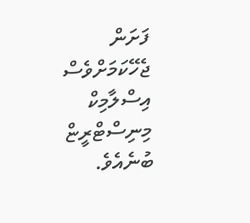ފަށަން ޖެހޭކަމަށްވެސް އިސްލާމިކް މިނިސްޓްރީޏް ބުނެއެވެ.